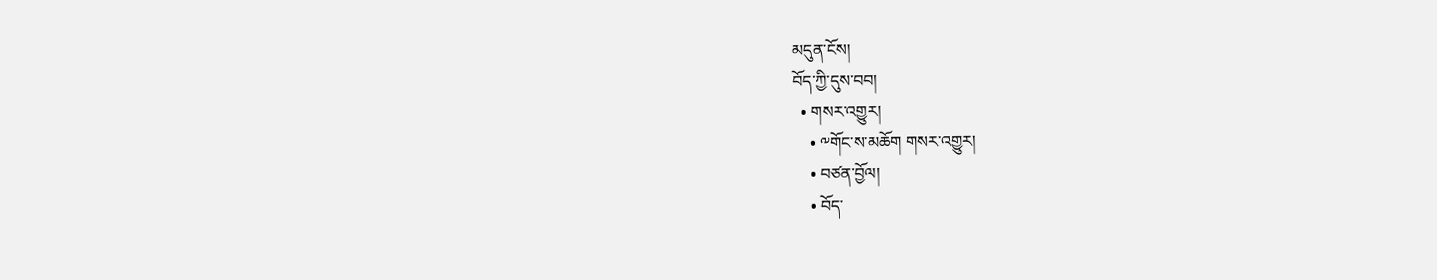མདུན་ངོས།
བོད་ཀྱི་དུས་བབ།
  • གསར་འགྱུར།
    • ༸གོང་ས་མཆོག གསར་འགྱུར།
    • བཙན་བྱོལ།
    • བོད་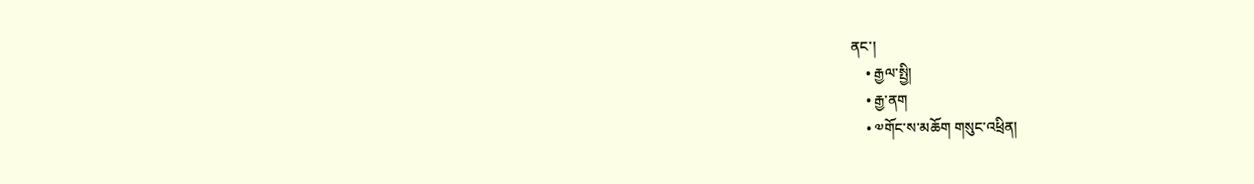ནང་།
    • རྒྱལ་སྤྱི།
    • རྒྱ་ནག
    • ༧གོང་ས་མཆོག གསུང་འཕྲིན།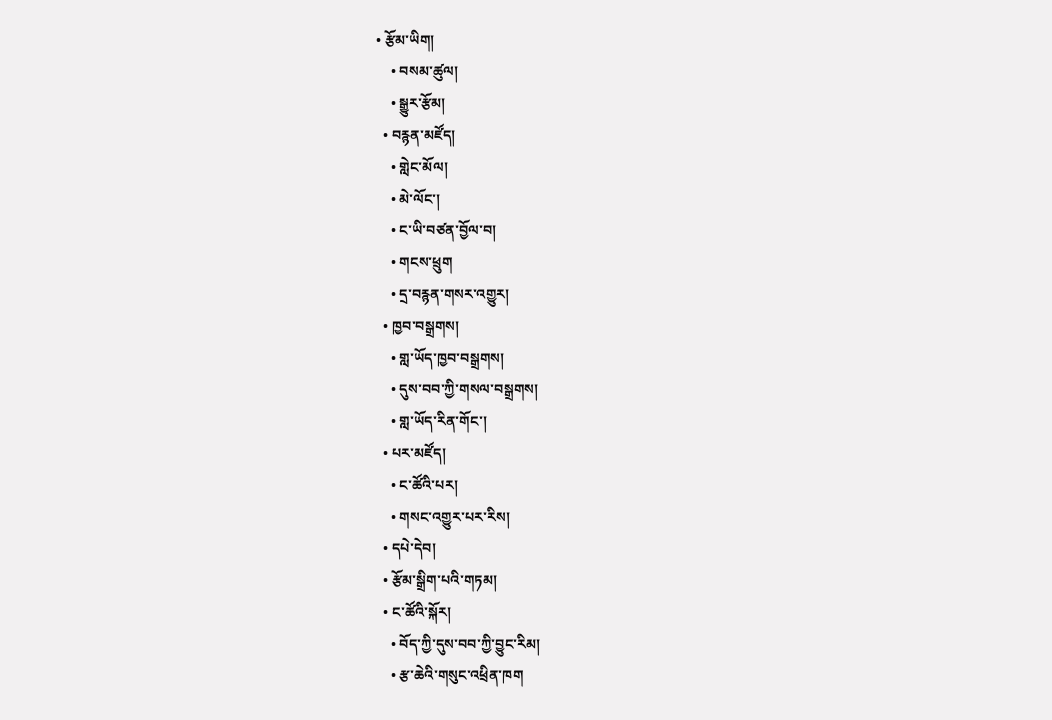• རྩོམ་ཡིག།
    • བསམ་ཚུལ།
    • སྒྱུར་རྩོམ།
  • བརྙན་མཛོད།
    • གླེང་མོལ།
    • མེ་ལོང་།
    • ང་ཡི་བཙན་བྱོལ་བ།
    • གངས་ཕྲུག
    • དྲ་བརྙན་གསར་འགྱུར།
  • ཁྱབ་བསྒྲགས།
    • གླ་ཡོད་ཁྱབ་བསྒྲགས།
    • དུས་བབ་ཀྱི་གསལ་བསྒྲགས།
    • གླ་ཡོད་རིན་གོང་།
  • པར་མཛོད།
    • ང་ཚོའི་པར།
    • གསང་འགྱུར་པར་རིས།
  • དཔེ་དེབ།
  • རྩོམ་སྒྲིག་པའི་གཏམ།
  • ང་ཚོའི་སྐོར།
    • བོད་ཀྱི་དུས་བབ་ཀྱི་བྱུང་རིམ།
    • རྩ་ཆེའི་གསུང་འཕྲིན་ཁག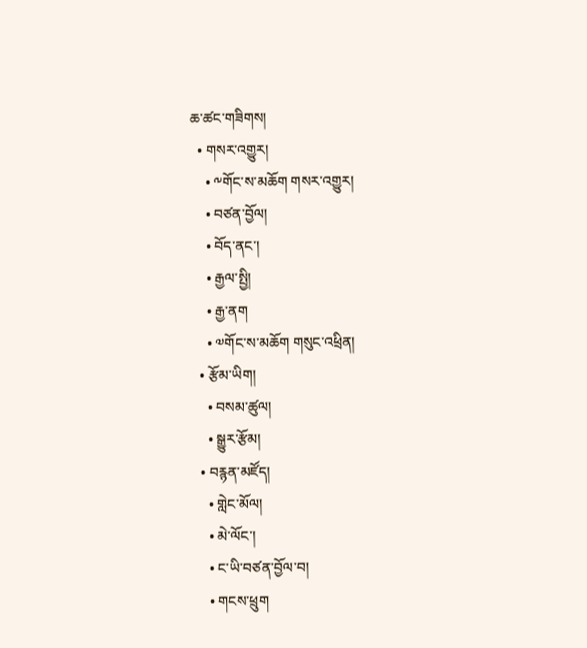ཆ་ཚང་གཟིགས།
  • གསར་འགྱུར།
    • ༸གོང་ས་མཆོག གསར་འགྱུར།
    • བཙན་བྱོལ།
    • བོད་ནང་།
    • རྒྱལ་སྤྱི།
    • རྒྱ་ནག
    • ༧གོང་ས་མཆོག གསུང་འཕྲིན།
  • རྩོམ་ཡིག།
    • བསམ་ཚུལ།
    • སྒྱུར་རྩོམ།
  • བརྙན་མཛོད།
    • གླེང་མོལ།
    • མེ་ལོང་།
    • ང་ཡི་བཙན་བྱོལ་བ།
    • གངས་ཕྲུག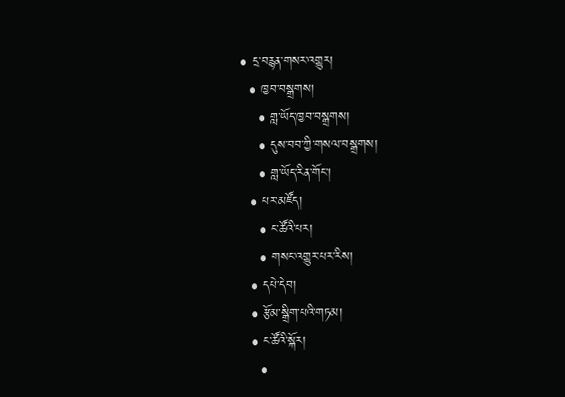• དྲ་བརྙན་གསར་འགྱུར།
  • ཁྱབ་བསྒྲགས།
    • གླ་ཡོད་ཁྱབ་བསྒྲགས།
    • དུས་བབ་ཀྱི་གསལ་བསྒྲགས།
    • གླ་ཡོད་རིན་གོང་།
  • པར་མཛོད།
    • ང་ཚོའི་པར།
    • གསང་འགྱུར་པར་རིས།
  • དཔེ་དེབ།
  • རྩོམ་སྒྲིག་པའི་གཏམ།
  • ང་ཚོའི་སྐོར།
    •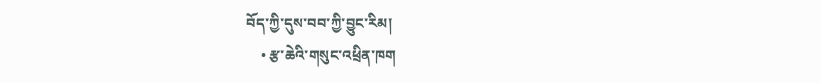བོད་ཀྱི་དུས་བབ་ཀྱི་བྱུང་རིམ།
    • རྩ་ཆེའི་གསུང་འཕྲིན་ཁག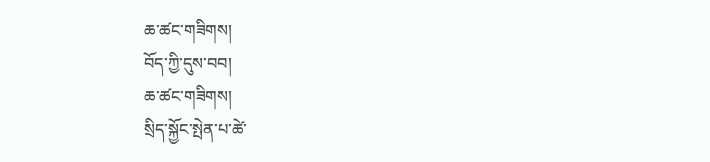ཆ་ཚང་གཟིགས།
བོད་ཀྱི་དུས་བབ།
ཆ་ཚང་གཟིགས།
སྲིད་སྐྱོང་སྤེན་པ་ཚེ་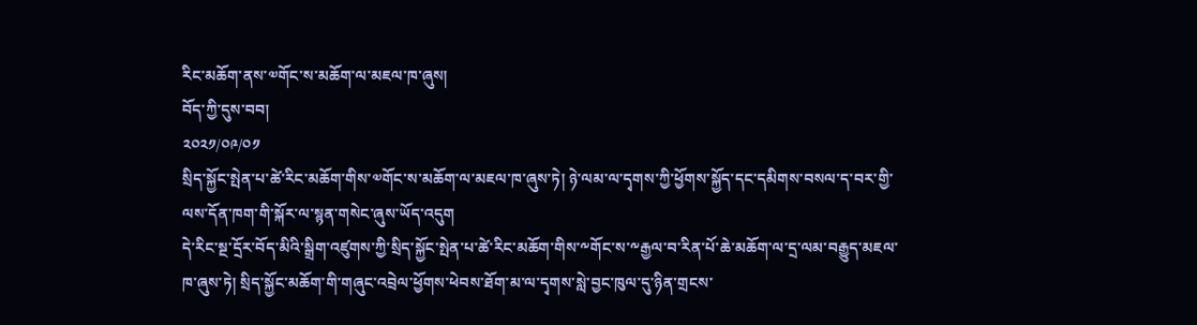རིང་མཆོག་ནས་༧གོང་ས་མཆོག་ལ་མཇལ་ཁ་ཞུས།
བོད་ཀྱི་དུས་བབ།
༢༠༢༡/༠༩/༠༡
སྲིད་སྐྱོང་སྤེན་པ་ཚེ་རིང་མཆོག་གིས་༧གོང་ས་མཆོག་ལ་མཇལ་ཁ་ཞུས་ཏེ། ཉེ་ལམ་ལ་དྭགས་ཀྱི་ཕྱོགས་སྐྱོད་དང་དམིགས་བསལ་ད་བར་གྱི་ལས་དོན་ཁག་གི་སྐོར་ལ་སྙན་གསེང་ཞུས་ཡོད་འདུག
དེ་རིང་སྔ་དྲོར་བོད་མིའི་སྒྲིག་འཛུགས་ཀྱི་སྲིད་སྐྱོང་སྤེན་པ་ཚེ་རིང་མཆོག་གིས་༸གོང་ས་༸རྒྱལ་བ་རིན་པོ་ཆེ་མཆོག་ལ་དྲ་ལམ་བརྒྱུད་མཇལ་ཁ་ཞུས་ཏེ། སྲིད་སྐྱོང་མཆོག་གི་གཞུང་འབྲེལ་ཕྱོགས་ཕེབས་ཐོག་མ་ལ་དྭགས་སླེ་བྱང་ཁུལ་དུ་ཉིན་གྲངས་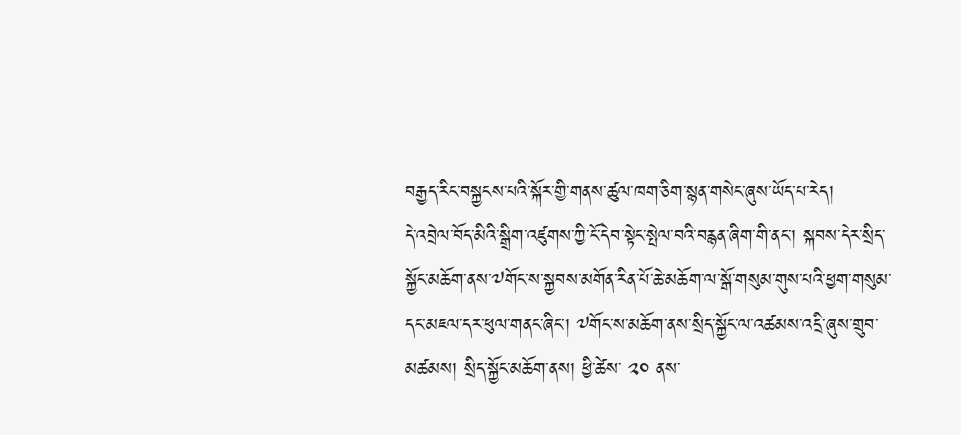བརྒྱད་རིང་བསྐྱངས་པའི་སྐོར་གྱི་གནས་ཚུལ་ཁག་ཅིག་སྙན་གསེང་ཞུས་ཡོད་པ་རེད།
དེ་འབྲེལ་བོད་མིའི་སྒྲིག་འཛུགས་ཀྱི་ངོ་དེབ་སྟེང་སྤེལ་བའི་བརྙན་ཞིག་གི་ནང་། སྐབས་དེར་སྲིད་སྐྱོང་མཆོག་ནས་༧གོང་ས་སྐྱབས་མགོན་རིན་པོ་ཆེ་མཆོག་ལ་སྒོ་གསུམ་གུས་པའི་ཕྱག་གསུམ་དང་མཇལ་དར་ཕུལ་གནང་ཞིང་། ༧གོང་ས་མཆོག་ནས་སྲིད་སྐྱོང་ལ་འཚམས་འདྲི་ཞུས་གྲུབ་མཚམས། སྲིད་སྐྱོང་མཆོག་ནས། ཕྱི་ཚེས་ ༢༠ ནས་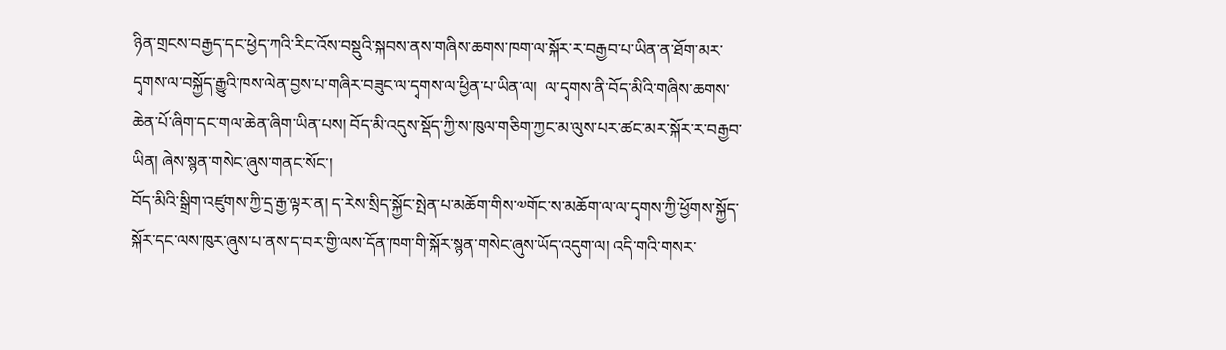ཉིན་གྲངས་བརྒྱད་དང་ཕྱེད་ཀའི་རིང་འོས་བསྡུའི་སྐབས་ནས་གཞིས་ཆགས་ཁག་ལ་སྐོར་ར་བརྒྱབ་པ་ཡིན་ན་ཐོག་མར་དྭགས་ལ་བསྐྱོད་རྒྱུའི་ཁས་ལེན་བྱས་པ་གཞིར་བཟུང་ལ་དྭགས་ལ་ཕྱིན་པ་ཡིན་ལ།  ལ་དྭགས་ནི་བོད་མིའི་གཞིས་ཆགས་ཆེན་པོ་ཞིག་དང་གལ་ཆེན་ཞིག་ཡིན་པས། བོད་མི་འདུས་སྡོད་ཀྱི་ས་ཁུལ་གཅིག་ཀྱང་མ་ལུས་པར་ཚང་མར་སྐོར་ར་བརྒྱབ་ཡིན། ཞེས་སྙན་གསེང་ཞུས་གནང་སོང་།
བོད་མིའི་སྒྲིག་འཛུགས་ཀྱི་དྲ་རྒྱ་ལྟར་ན། ད་རེས་སྲིད་སྐྱོང་སྤེན་པ་མཆོག་གིས་༧གོང་ས་མཆོག་ལ་ལ་དྭགས་ཀྱི་ཕྱོགས་སྐྱོད་སྐོར་དང་ལས་ཁུར་ཞུས་པ་ནས་ད་བར་གྱི་ལས་དོན་ཁག་གི་སྐོར་སྙན་གསེང་ཞུས་ཡོད་འདུག་ལ། འདི་གའི་གསར་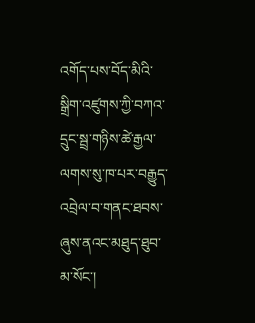འགོད་པས་བོད་མིའི་སྒྲིག་འཛུགས་ཀྱི་བཀའ་དྲུང་སྦྲ་གཉིས་ཚེ་རྒྱལ་ལགས་སུ་ཁ་པར་བརྒྱུད་འབྲེལ་བ་གནང་ཐབས་ཞུས་ནའང་མཐུད་ཐུབ་མ་སོང་།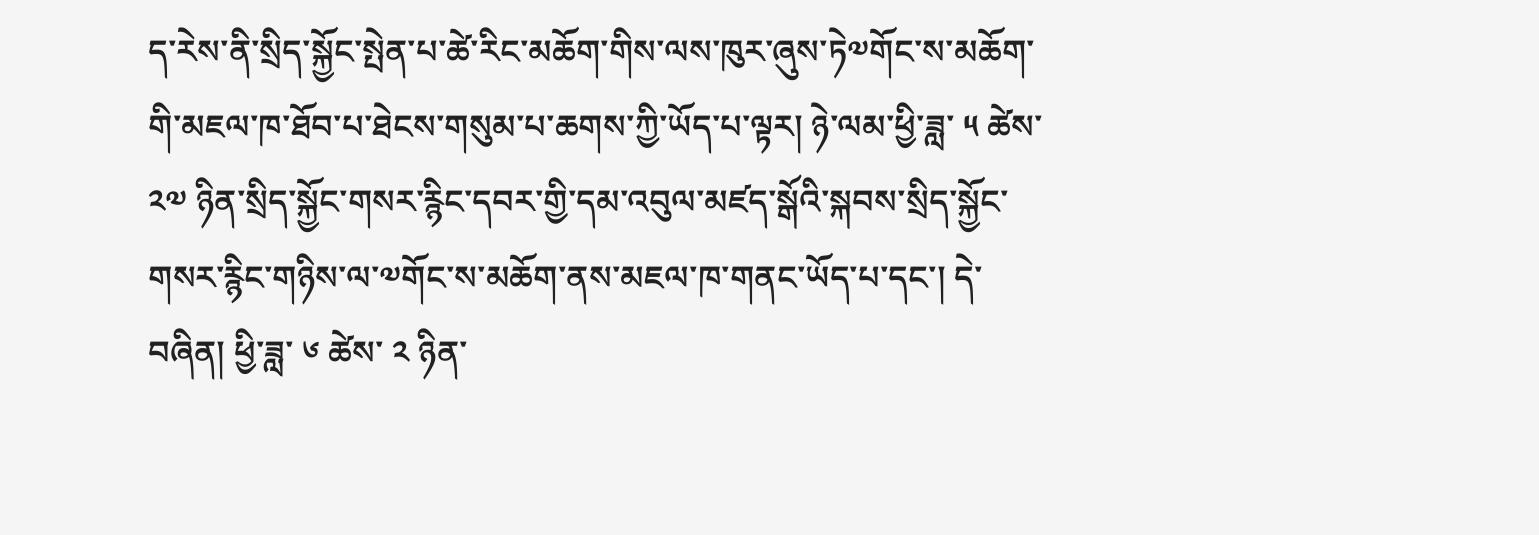ད་རེས་ནི་སྲིད་སྐྱོང་སྤེན་པ་ཚེ་རིང་མཆོག་གིས་ལས་ཁུར་ཞུས་ཏེ༧གོང་ས་མཆོག་གི་མཇལ་ཁ་ཐོབ་པ་ཐེངས་གསུམ་པ་ཆགས་ཀྱི་ཡོད་པ་ལྟར། ཉེ་ལམ་ཕྱི་ཟླ་ ༥ ཚེས་ ༢༧ ཉིན་སྲིད་སྐྱོང་གསར་རྙིང་དབར་གྱི་དམ་འབུལ་མཛད་སྒོའི་སྐབས་སྲིད་སྐྱོང་གསར་རྙིང་གཉིས་ལ་༧གོང་ས་མཆོག་ནས་མཇལ་ཁ་གནང་ཡོད་པ་དང་། དེ་བཞིན། ཕྱི་ཟླ་ ༦ ཚེས་ ༢ ཉིན་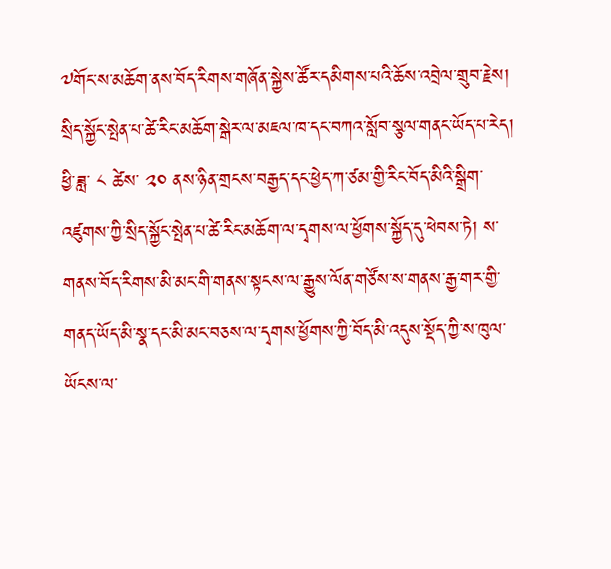༧གོང་ས་མཆོག་ནས་བོད་རིགས་གཞོན་སྐྱེས་ཚོར་དམིགས་པའི་ཆོས་འབྲེལ་གྲུབ་རྗེས། སྲིད་སྐྱོང་སྤེན་པ་ཚེ་རིང་མཆོག་སྒེར་ལ་མཇལ་ཁ་དང་བཀའ་སློབ་སྩལ་གནང་ཡོད་པ་རེད།
ཕྱི་ཟླ་ ༨ ཚེས་ ༢༠ ནས་ཉིན་གྲངས་བརྒྱད་དང་ཕྱེད་ཀ་ཙམ་གྱི་རིང་བོད་མིའི་སྒྲིག་འཛུགས་ཀྱི་སྲིད་སྐྱོང་སྤེན་པ་ཚེ་རིང་མཆོག་ལ་དྭགས་ལ་ཕྱོགས་སྐྱོད་དུ་ཕེབས་ཏེ། ས་གནས་བོད་རིགས་མི་མང་གི་གནས་སྟངས་ལ་རྒྱུས་ལོན་གཙོས་ས་གནས་རྒྱ་གར་གྱི་གནད་ཡོད་མི་སྣ་དང་མི་མང་བཅས་ལ་དྭགས་ཕྱོགས་ཀྱི་བོད་མི་འདུས་སྡོད་ཀྱི་ས་ཁུལ་ཡོངས་ལ་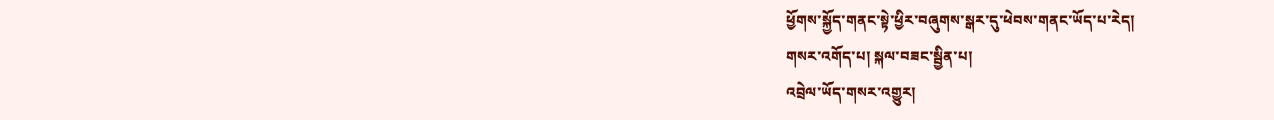ཕྱོགས་སྐྱོད་གནང་སྟེ་ཕྱིར་བཞུགས་སྒར་དུ་ཕེབས་གནང་ཡོད་པ་རེད།
གསར་འགོད་པ། སྐལ་བཟང་སྦྱིན་པ།
འབྲེལ་ཡོད་གསར་འགྱུར།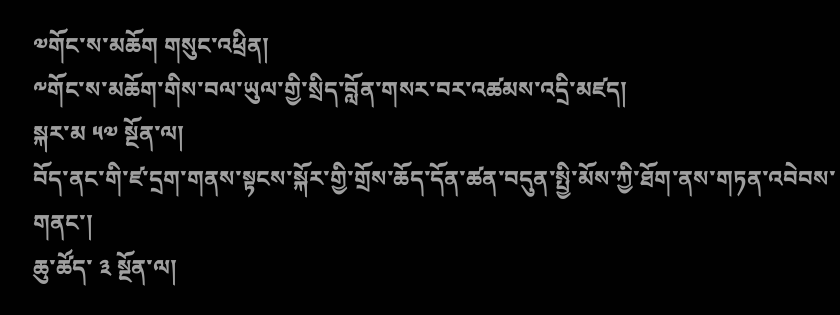༧གོང་ས་མཆོག གསུང་འཕྲིན།
༸གོང་ས་མཆོག་གིས་བལ་ཡུལ་གྱི་སྲིད་བློན་གསར་བར་འཚམས་འདྲི་མཛད།
སྐར་མ ༥༧ སྔོན་ལ།
བོད་ནང་གི་ཛ་དྲག་གནས་སྟངས་སྐོར་གྱི་གྲོས་ཆོད་དོན་ཚན་བདུན་སྤྱི་མོས་ཀྱི་ཐོག་ནས་གཏན་འབེབས་གནང་།
ཆུ་ཚོད་ ༣ སྔོན་ལ།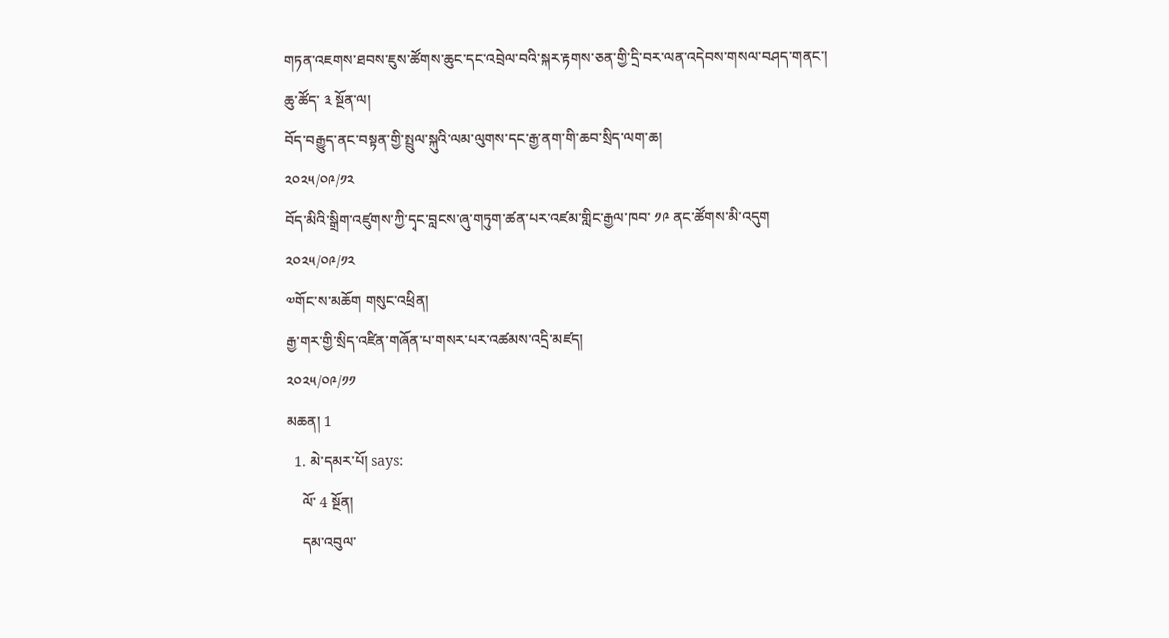གཏན་འཇགས་ཐབས་ཇུས་ཚོགས་ཆུང་དང་འབྲེལ་བའི་སྐར་རྟགས་ཅན་གྱི་དྲི་བར་ལན་འདེབས་གསལ་བཤད་གནང་།
ཆུ་ཚོད་ ༣ སྔོན་ལ།
བོད་བརྒྱུད་ནང་བསྟན་གྱི་སྤྲུལ་སྐུའི་ལམ་ལུགས་དང་རྒྱ་ནག་གི་ཆབ་སྲིད་ལག་ཆ།
༢༠༢༥/༠༩/༡༢
བོད་མིའི་སྒྲིག་འཛུགས་ཀྱི་དྭང་བླངས་ཞུ་གཏུག་ཚན་པར་འཛམ་གླིང་རྒྱལ་ཁབ་ ༡༩ ནང་ཚོགས་མི་འདུག
༢༠༢༥/༠༩/༡༢
༧གོང་ས་མཆོག གསུང་འཕྲིན།
རྒྱ་གར་གྱི་སྲིད་འཛིན་གཞོན་པ་གསར་པར་འཚམས་འདྲི་མཛད།
༢༠༢༥/༠༩/༡༡
མཆན། 1
  1. མེ་དམར་པོ། says:
    ལོ་ 4 སྔོན།
    དམ་འབུལ་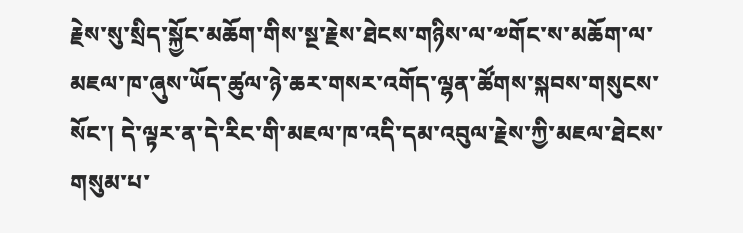རྗེས་སུ་སྲིད་སྐྱོང་མཆོག་གིས་སྔ་རྗེས་ཐེངས་གཉིས་ལ་༧གོང་ས་མཆོག་ལ་མཇལ་ཁ་ཞུས་ཡོད་ཚུལ་ཉེ་ཆར་གསར་འགོད་ལྷན་ཚོགས་སྐབས་གསུངས་སོང་། དེ་ལྟར་ན་དེ་རིང་གི་མཇལ་ཁ་འདི་དམ་འབུལ་རྗེས་ཀྱི་མཇལ་ཐེངས་གསུམ་པ་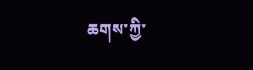ཆགས་ཀྱི་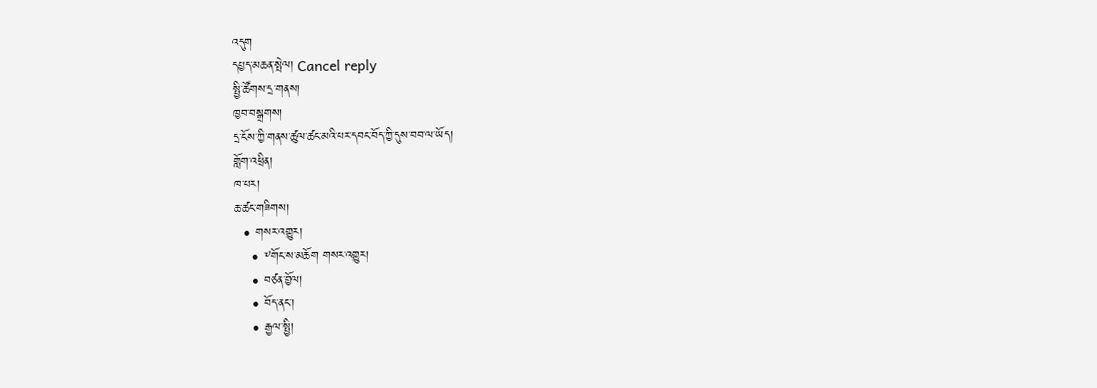འདུག
དཔྱད་མཆན་སྤེལ། Cancel reply
སྤྱི་ཚོགས་དྲ་གནས།
ཁྱབ་བསྒྲགས།
དྲ་ངོས་ཀྱི་གནས་ཚུལ་ཚང་མའི་པར་དབང་བོད་ཀྱི་དུས་བབ་ལ་ཡོད།
གློག་འཕྲིན།
ཁ་པར།
ཆ་ཚང་གཟིགས།
  • གསར་འགྱུར།
    • ༸གོང་ས་མཆོག གསར་འགྱུར།
    • བཙན་བྱོལ།
    • བོད་ནང་།
    • རྒྱལ་སྤྱི།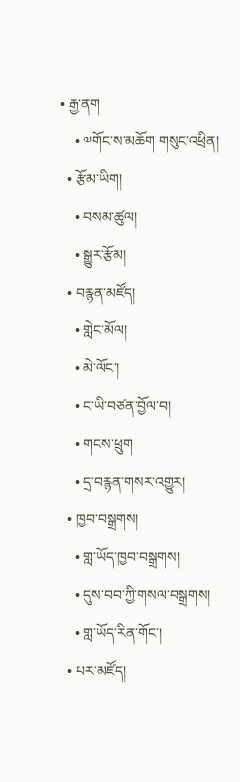• རྒྱ་ནག
    • ༧གོང་ས་མཆོག གསུང་འཕྲིན།
  • རྩོམ་ཡིག།
    • བསམ་ཚུལ།
    • སྒྱུར་རྩོམ།
  • བརྙན་མཛོད།
    • གླེང་མོལ།
    • མེ་ལོང་།
    • ང་ཡི་བཙན་བྱོལ་བ།
    • གངས་ཕྲུག
    • དྲ་བརྙན་གསར་འགྱུར།
  • ཁྱབ་བསྒྲགས།
    • གླ་ཡོད་ཁྱབ་བསྒྲགས།
    • དུས་བབ་ཀྱི་གསལ་བསྒྲགས།
    • གླ་ཡོད་རིན་གོང་།
  • པར་མཛོད།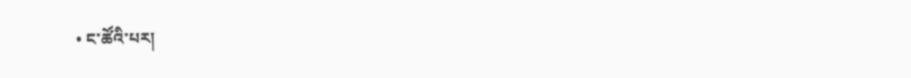• ང་ཚོའི་པར།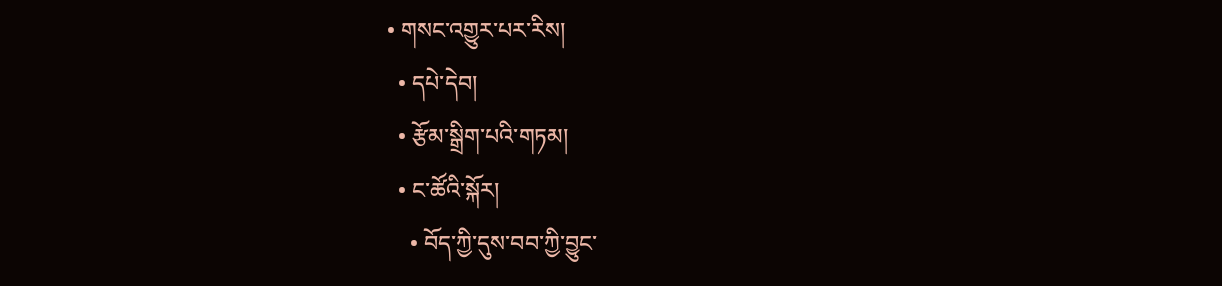• གསང་འགྱུར་པར་རིས།
  • དཔེ་དེབ།
  • རྩོམ་སྒྲིག་པའི་གཏམ།
  • ང་ཚོའི་སྐོར།
    • བོད་ཀྱི་དུས་བབ་ཀྱི་བྱུང་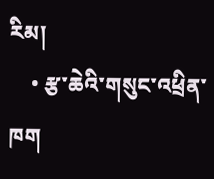རིམ།
    • རྩ་ཆེའི་གསུང་འཕྲིན་ཁག